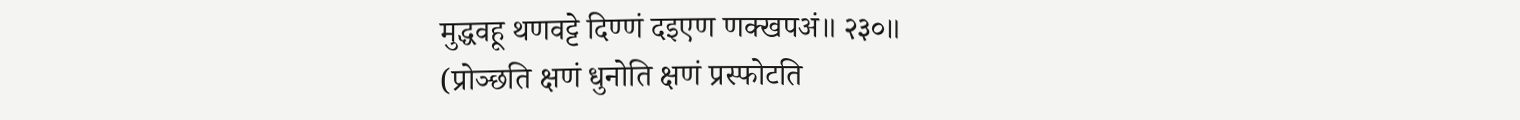मुद्धवहू थणवट्टे दिण्णं दइएण णक्खपअं॥ २३०॥
(प्रोञ्छति क्षणं धुनोति क्षणं प्रस्फोटति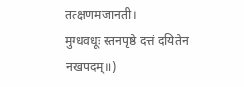तत्क्षणमजानती।
मुग्धवधूः स्तनपृष्ठे दत्तं दयितेन नखपदम्॥)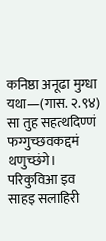कनिष्ठा अनूढा मुग्धा यथा—(गास. २.९४)
सा तुह सहत्थदिण्णं फग्गुच्छवकद्दमं थणुच्छंगे।
परिकुविआ इव साहइ सलाहिरी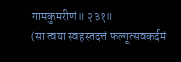गामकुमरीणं॥ २३१॥
(सा त्वया स्वहस्तदत्तं फल्गूत्सवकर्दमं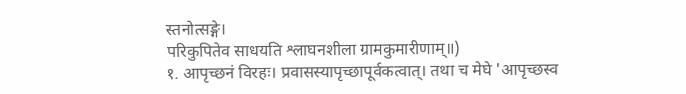स्तनोत्सङ्गे।
परिकुपितेव साधयति श्लाघनशीला ग्रामकुमारीणाम्॥)
१. आपृच्छनं विरहः। प्रवासस्यापृच्छापूर्वकत्वात्। तथा च मेघे 'आपृच्छस्व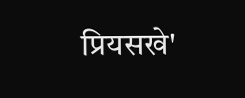प्रियसखे'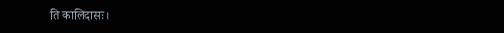ति कालिदासः।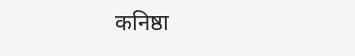कनिष्ठा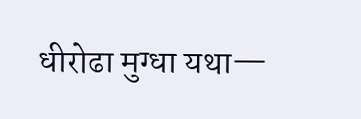धीरोढा मुग्धा यथा—